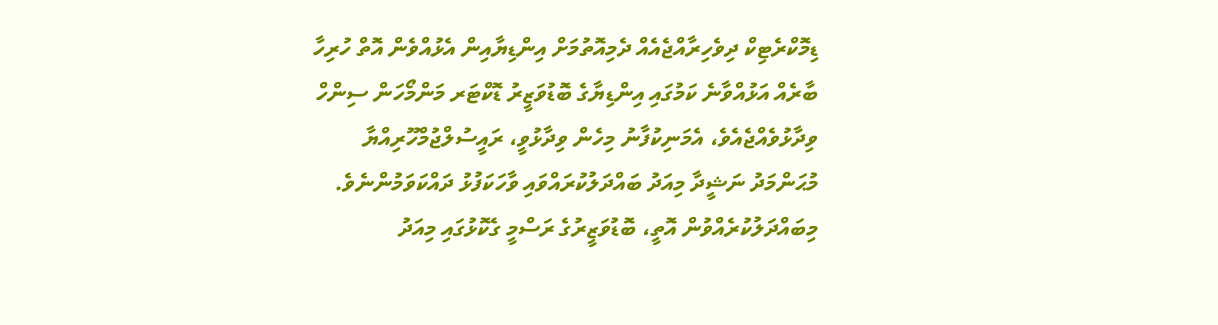ޑިމޮކްރެޓިކް ދިވެހިރާއްޖެއެއް ދެމިއޮތުމަށް އިންޑިޔާއިން އެޅުއްވެން އޮތް ހުރިހާ ބާރެއް އަޅުއްވާނެ ކަމުގައި އިންޑިޔާގެ ބޮޑުވަޒީރު ޑޮކްޓަރ މަންމޯހަން ސިންހް ވިދާޅުވެއްޖެއެވެ، އެމަނިކުފާނު މިހެން ވިދާޅުވީ، ރައީސުލްޖުމްހޫރިއްޔާ މުޙަންމަދު ނަޝީދާ މިއަދު ބައްދަލުކުރައްވައި ވާހަކަފުޅު ދައްކަވަމުންނެވެ. މިބައްދަލުކުރެއްވުން އޮތީ، ބޮޑުވަޒީރުގެ ރަސްމީ ގެކޮޅުގައި މިއަދު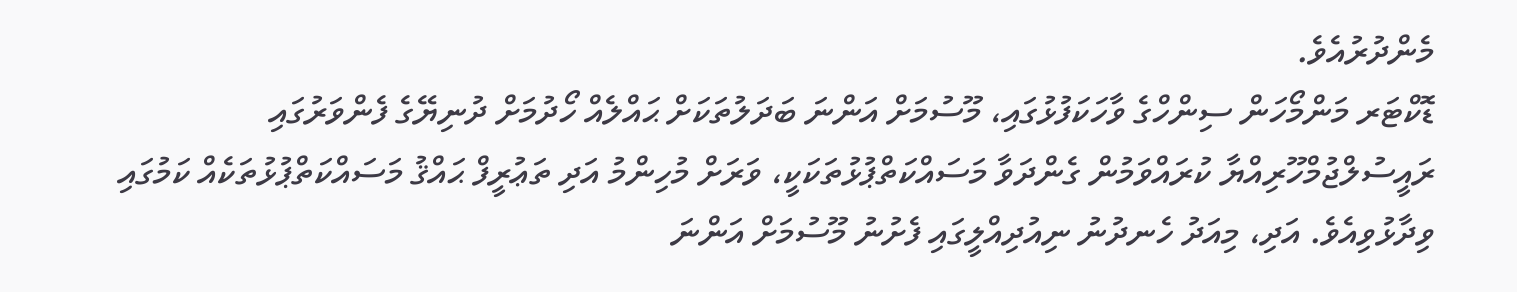މެންދުރުއެވެ.
ޑޮކްޓަރ މަންމޯހަން ސިންހްގެ ވާހަކަފުޅުގައި، މޫސުމަށް އަންނަ ބަދަލުތަކަށް ޙައްލެއް ހޯދުމަށް ދުނިޔޭގެ ފެންވަރުގައި ރައީސުލްޖުމްހޫރިއްޔާ ކުރައްވަމުން ގެންދަވާ މަސައްކަތްޕުޅުތަކަކީ، ވަރަށް މުހިންމު އަދި ތަޢުރީފް ޙައްޤު މަސައްކަތްޕުޅުތަކެއް ކަމުގައި ވިދާޅުވިއެވެ. އަދި، މިއަދު ހެނދުނު ނިއުދިއްލީގައި ފެށުނު މޫސުމަށް އަންނަ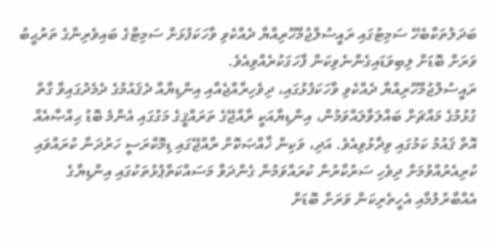ބަދަލުތަކާބެހޭ ސަމިޓުގައި ރައީސުލްޖުމްހޫރިއްޔާ ދެއްކެވި ވާހަކަފުޅަށް ސަމިޓްގެ ބައިވެރިންގެ ތަރުޙީބު ވަރަށް ބޮޑަށް ލިބިވަޑައިގެންނެވިކަން ފާހަގަކުރެއްވިއެވެ.
ރައީސުލްޖުމްހޫރިއްޔާ ދެއްކެވި ވާހަކަފުޅުގައި، ދިވެހިރާއްޖެއާއި އިންޑިޔާއާ ދެޤައުމުގެ ދެމެދުގައިވާ ގާތް ގުޅުމުގެ މައްޗަށް ބައްލަވާލައްވަމުން، އިންޑިޔާއަކީ ރާއްޖޭގެ ތަރައްޤީގެ މަގުގައި އެންމެ ބޮޑު ޙިއްޞާއެއް އޮތް ޤައުމު ކަމުގައި ވިދާޅުވިއެވެ. އަދި، ވަކިން ޚާއްޞަކޮށް ރާއްޖޭގައި ޑިމޮކްރަސީ ހަރުދަނާ ކުރައްވައި ކުރިއެރުއްވުމަށް ދިވެހި ސަރުކާރުން ކުރައްވަމުން ގެންދަވާ މަސައްކަތްޕުޅުތަކުގައި އިންޑިޔާގެ އެއްބާރުލުމާއި އެހީތެރިކަން ވަރަށް ބޮޑަށް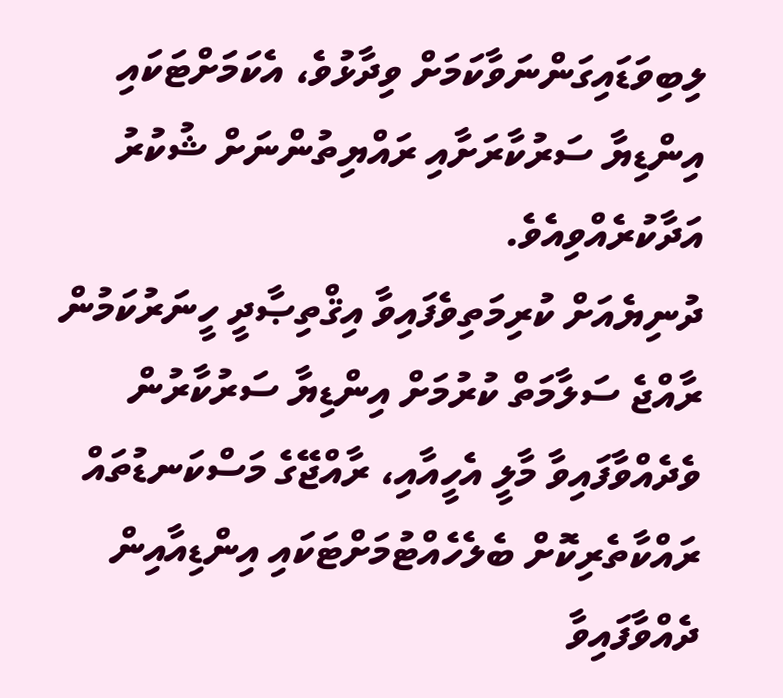ލިބިވަޑައިގަންނަވާކަމަށް ވިދާޅުވެ، އެކަމަށްޓަކައި އިންޑިޔާ ސަރުކާރަށާއި ރައްޔިތުންނަށް ޝުކުރު އަދާކުރެއްވިއެވެ.
ދުނިޔެއަށް ކުރިމަތިވެފައިވާ އިޤްތިޞާދީ ހީނަރުކަމުން ރާއްޖެ ސަލާމަތް ކުރުމަށް އިންޑިޔާ ސަރުކާރުން ވެދެއްވާފައިވާ މާލީ އެހީއާއި، ރާއްޖޭގެ މަސްކަނޑުތައް ރައްކާތެރިކޮށް ބެލެހެއްޓުމަށްޓަކައި އިންޑިއާއިން ދެއްވާފައިވާ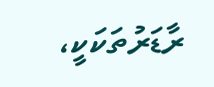ރާޑަރުތަކަކީ،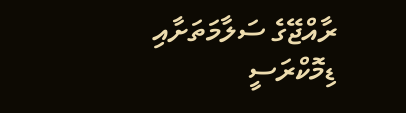ރާއްޖޭގެ ސަލާމަތަށާއި ޑިމޮކްރަސީ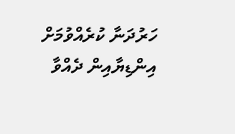ހަރުދަނާ ކުރެއްވުމަށް އިންޑިޔާއިން ދެއްވާ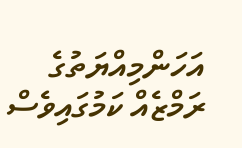އަހަންމިއްޔަތުގެ ރަމްޒެއް ކަމުގައިވެސް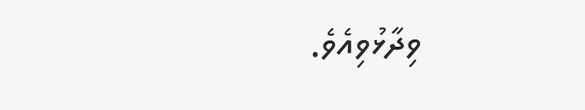ވިދާޅުވިއެވެ.